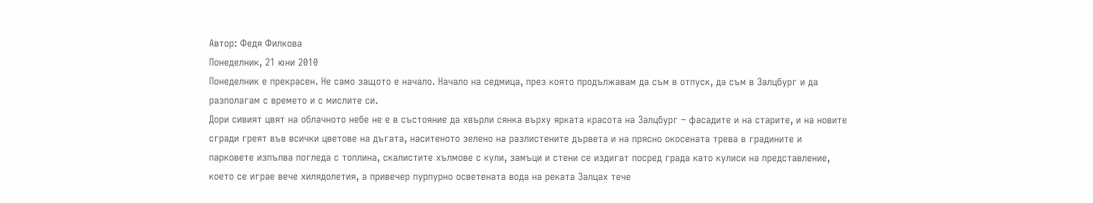Автор: Федя Филкова
Понеделник, 21 юни 2010
Понеделник е прекрасен. Не само защото е начало. Начало на седмица, през която продължавам да съм в отпуск, да съм в Залцбург и да разполагам с времето и с мислите си.
Дори сивият цвят на облачното небе не е в състояние да хвърли сянка върху ярката красота на Залцбург – фасадите и на старите, и на новите сгради греят във всички цветове на дъгата, наситеното зелено на разлистените дървета и на прясно окосената трева в градините и парковете изпълва погледа с топлина, скалистите хълмове с кули, замъци и стени се издигат посред града като кулиси на представление, което се играе вече хилядолетия, а привечер пурпурно осветената вода на реката Залцах тече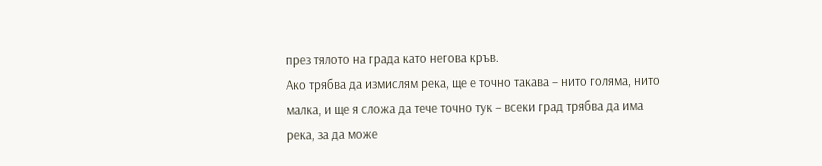през тялото на града като негова кръв.
Ако трябва да измислям река, ще е точно такава – нито голяма, нито малка, и ще я сложа да тече точно тук – всеки град трябва да има река, за да може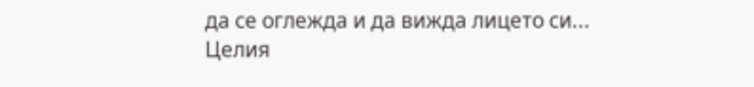да се оглежда и да вижда лицето си...
Целия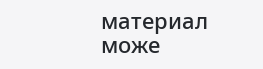материал може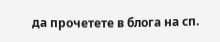да прочетете в блога на сп.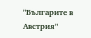"Българите в Австрия"